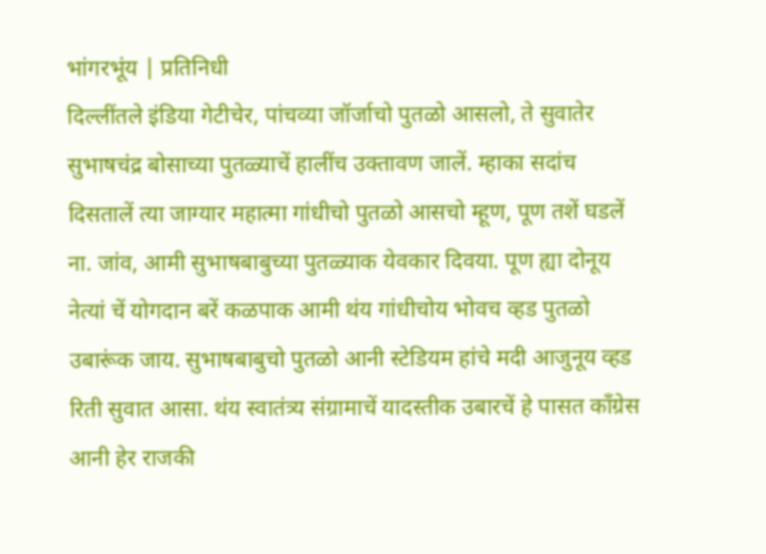भांगरभूंय | प्रतिनिधी
दिल्लींतले इंडिया गेटीचेर, पांचव्या जॉर्जाचो पुतळो आसलो, ते सुवातेर सुभाषचंद्र बोसाच्या पुतळ्याचें हालींच उक्तावण जालें. म्हाका सदांच दिसतालें त्या जाग्यार महात्मा गांधीचो पुतळो आसचो म्हूण, पूण तशें घडलें ना. जांव, आमी सुभाषबाबुच्या पुतळ्याक येवकार दिवया. पूण ह्या दोनूय नेत्यां चें योगदान बरें कळपाक आमी थंय गांधीचोय भोवच व्हड पुतळो उबारूंक जाय. सुभाषबाबुचो पुतळो आनी स्टेडियम हांचे मदी आजुनूय व्हड रिती सुवात आसा. थंय स्वातंत्र्य संग्रामाचें यादस्तीक उबारचें हे पासत काँग्रेस आनी हेर राजकी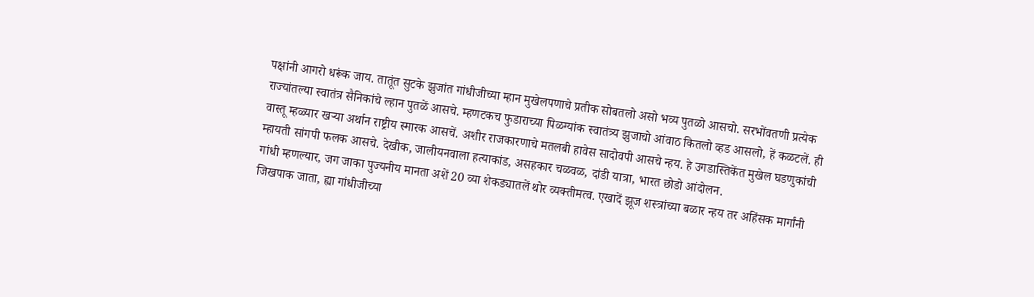पक्षांनी आगरो धरूंक जाय. तातूंत सुटके झुजांत गांधीजीच्या म्हान मुखेलपणाचे प्रतीक सोबतलो असो भव्य पुतळो आसचो. सरभोंवतणी प्रत्येक राज्यांतल्या स्वातंत्र सैनिकांचे ल्हान पुतळें आसचे. म्हणटकच फुडाराच्या पिळग्यांक स्वातंत्र्य झुजाचो आंवाठ कितलो व्हड आसलो, हें कळटलें. ही वास्तू म्हळ्यार खऱ्या अर्थान राष्ट्रीय स्मारक आसचें. अशीर राजकारणाचे मतलबी हावेस सादोवपी आसचे न्हय. हे उगडास्तिकेंत मुखेल घडणुकांची म्हायती सांगपी फलक आसचे. देखीक, जालीयनवाला हत्याकांड, असहकार चळवळ, दांडी यात्रा, भारत छोडो आंदोलन.
गांधी म्हणल्यार, जग जाका पुज्यनीय मानता अशें 20 व्या शेकड्यातलें थोर व्यक्तीमत्व. एखादें झूज शस्त्रांच्या बळार न्हय तर अहिंसक मार्गांनी जिखपाक जाता, ह्या गांधीजीच्या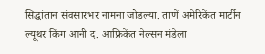सिद्धांतान संवसारभर नामना जोडल्या. ताणें अमेरिकेंत मार्टीन ल्यूथर किंग आनी द. आफ्रिकेंत नेल्सन मंडेला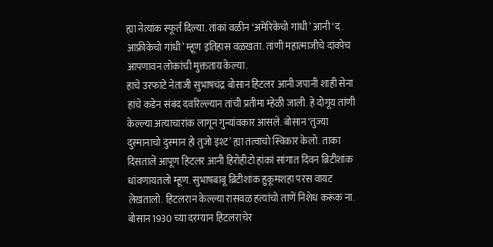ह्या नेत्यांक स्फूर्त दिल्या. तांकां वळीन ‘अमेरिकेचो गांधी’ आनी ‘द. आफ्रीकेचो गांधी’ म्हूण इतिहास वळखता. तांणी महात्माजीचे दांवपेच आपणावन लोकांची मुक्तताय केल्या.
हाचे उरफाटे नेताजी सुभाषचंद्र बोसान हिटलर आनी जपानी शाही सेना हांचे कडेन संबंद दवरिल्ल्यान तांची प्रतीमा म्हेळी जाली. हे दोगूय तांणी केल्ल्या अत्याचारांक लागून गुन्यांवकार आसले. बोसान ‘तुज्या दुस्मानाचो दुस्मान हो तुजो इश्ट’ ह्या तत्वाचो स्विकार केलो. ताका दिसतालें आपूण हिटलर आनी हिरोहीटो हांकां सांगात दिवन ब्रिटीशांक धांवणायतलो म्हूण. सुभाषबाबू ब्रिटीशांक हुकूमशहा परस वायट लेखतालो. हिटलरान केल्ल्या रासवळ हत्यांचो ताणें निशेध करूंक ना. बोसान 1930 च्या दरम्यान हिटलराचेर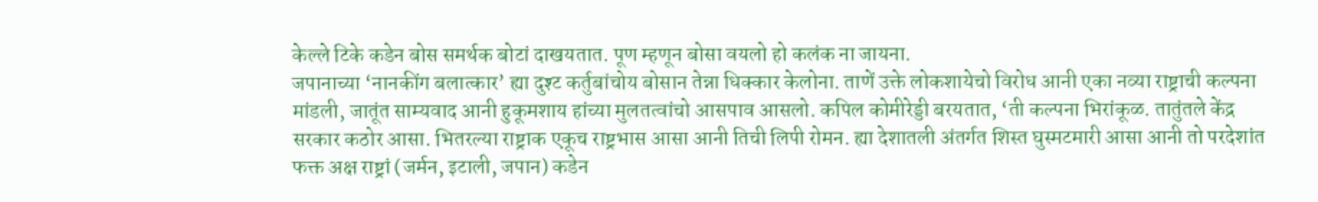केल्ले टिके कडेन बोस समर्थक बोटां दाखयतात. पूण म्हणून बोसा वयलो हो कलंक ना जायना.
जपानाच्या ‘नानकींग बलात्कार’ ह्या दुश्ट कर्तुबांचोय बोसान तेन्ना धिक्कार केलोना. ताणें उक्ते लोकशायेचो विरोध आनी एका नव्या राष्ट्राची कल्पना मांडली, जातूंत साम्यवाद आनी हुकूमशाय हांच्या मुलतत्वांचो आसपाव आसलो. कपिल कोमीरेड्डी बरयतात, ‘ती कल्पना भिरांकूळ. तातुंतले केंद्र सरकार कठोर आसा. भितरल्या राष्ट्राक एकूच राष्ट्रभास आसा आनी तिची लिपी रोमन. ह्या देशातली अंतर्गत शिस्त घुस्मटमारी आसा आनी तो परदेशांत फक्त अक्ष राष्ट्रां (जर्मन, इटाली, जपान) कडेन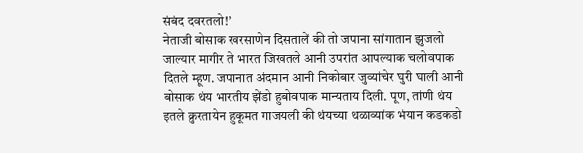संबंद दवरतलो!’
नेताजी बोसाक खरसाणेन दिसतालें की तो जपाना सांगातान झुजलो जाल्यार मागीर ते भारत जिखतले आनी उपरांत आपल्याक चलोवपाक दितले म्हूण. जपानात अंदमान आनी निकोबार जुव्यांचेर घुरी घाली आनी बोसाक थंय भारतीय झेंडो हुबोवपाक मान्यताय दिली. पूण, तांणी थंय इतले क्रुरतायेन हुकूमत गाजयली की थंयच्या थळाव्यांक भंयान कडकडो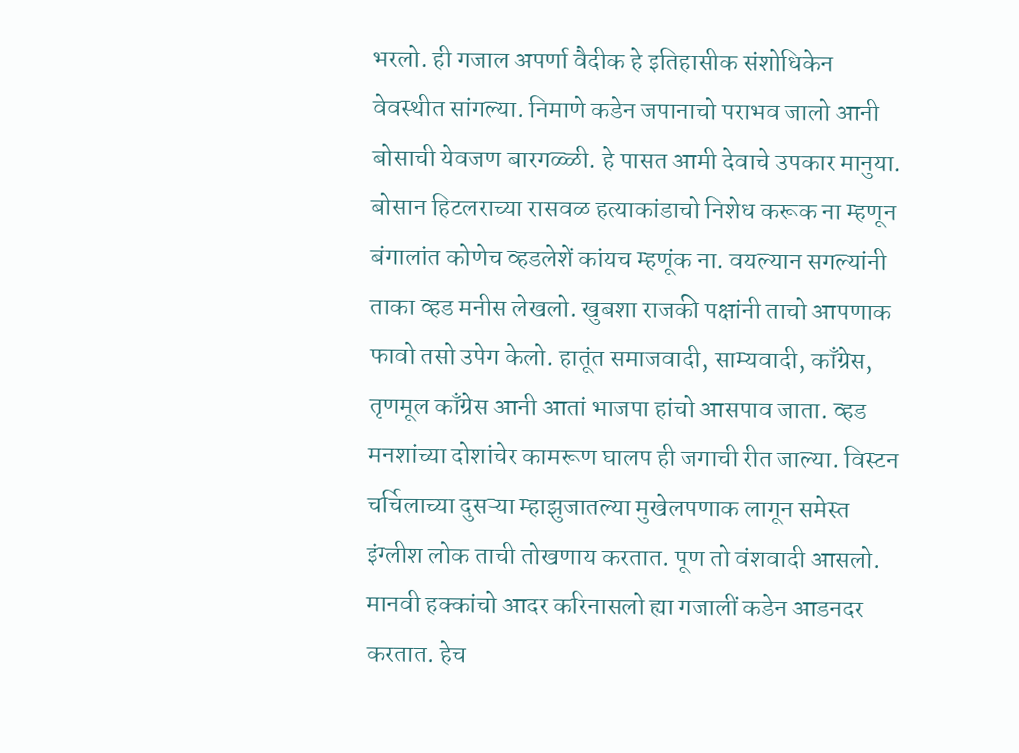भरलो. ही गजाल अपर्णा वैदीक हे इतिहासीक संशोधिकेन वेवस्थीत सांगल्या. निमाणे कडेन जपानाचो पराभव जालो आनी बोसाची येवजण बारगळ्ळी. हे पासत आमी देवाचे उपकार मानुया.
बोसान हिटलराच्या रासवळ हत्याकांडाचो निशेध करूक ना म्हणून बंगालांत कोणेच व्हडलेशें कांयच म्हणूंक ना. वयल्यान सगल्यांनी ताका व्हड मनीस लेखलो. खुबशा राजकी पक्षांनी ताचो आपणाक फावो तसो उपेग केलो. हातूंत समाजवादी, साम्यवादी, काँग्रेस, तृणमूल काँग्रेस आनी आतां भाजपा हांचो आसपाव जाता. व्हड मनशांच्या दोशांचेर कामरूण घालप ही जगाची रीत जाल्या. विस्टन चर्चिलाच्या दुसऱ्या म्हाझुजातल्या मुखेलपणाक लागून समेस्त इंग्लीश लोक ताची तोखणाय करतात. पूण तो वंशवादी आसलो. मानवी हक्कांचो आदर करिनासलो ह्या गजालीं कडेन आडनदर करतात. हेच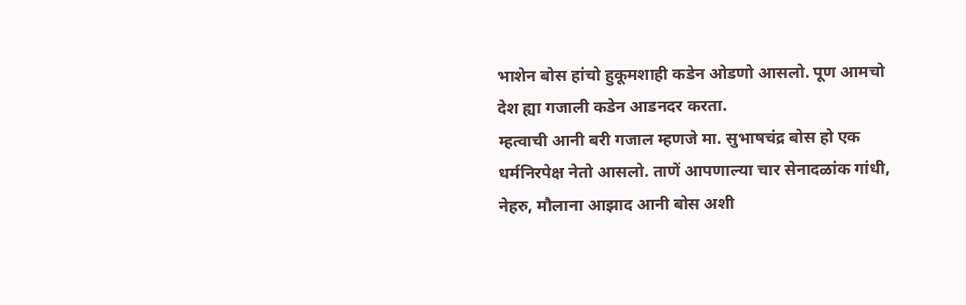भाशेन बोस हांचो हुकूमशाही कडेन ओडणो आसलो. पूण आमचो देश ह्या गजाली कडेन आडनदर करता.
म्हत्वाची आनी बरी गजाल म्हणजे मा. सुभाषचंद्र बोस हो एक धर्मनिरपेक्ष नेतो आसलो. ताणें आपणाल्या चार सेनादळांक गांधी, नेहरु, मौलाना आझाद आनी बोस अशी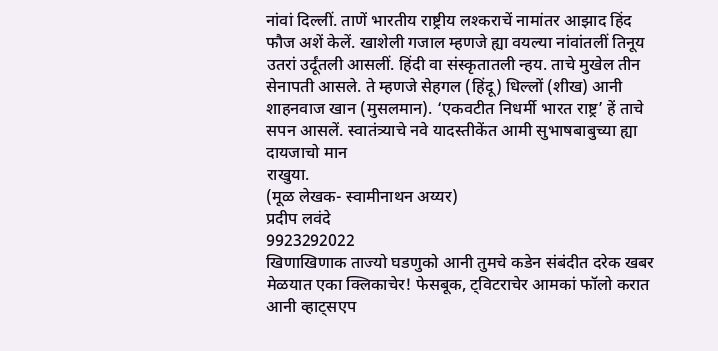नांवां दिल्लीं. ताणें भारतीय राष्ट्रीय लश्कराचें नामांतर आझाद हिंद फौज अशें केलें. खाशेली गजाल म्हणजे ह्या वयल्या नांवांतलीं तिनूय उतरां उर्दूंतली आसलीं. हिंदी वा संस्कृतातली न्हय. ताचे मुखेल तीन सेनापती आसले. ते म्हणजे सेहगल (हिंदू) धिल्लों (शीख) आनी शाहनवाज खान (मुसलमान). ‘एकवटीत निधर्मी भारत राष्ट्र’ हें ताचे सपन आसलें. स्वातंत्र्याचे नवे यादस्तीकेंत आमी सुभाषबाबुच्या ह्या दायजाचो मान
राखुया.
(मूळ लेखक- स्वामीनाथन अय्यर)
प्रदीप लवंदे
9923292022
खिणाखिणाक ताज्यो घडणुको आनी तुमचे कडेन संबंदीत दरेक खबर मेळयात एका क्लिकाचेर! फेसबूक, ट्विटराचेर आमकां फॉलो करात आनी व्हाट्सएप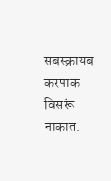सबस्क्रायब करपाक विसरूं नाकात.